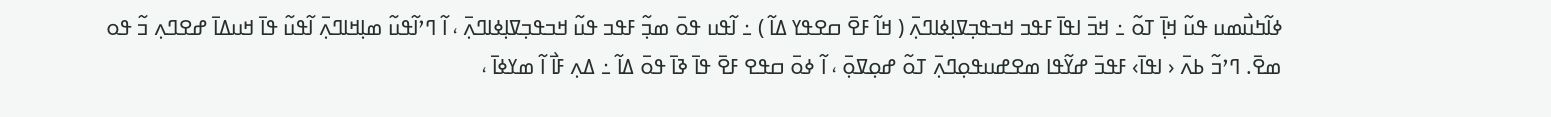ߦߊ߬ߤߎ߯ߘߎ ߟߎ߬ ߞߊ߲߫ ߠߋ߬ ߸ ߞߏ߫ ߊߟߊ߫ ߓߟߏ ߞߏߟߏ߲ߜߊ߲ߦߊߣߍ߲߫ ( ߞߊ߬ ߓߐ߫ ߛߐߟߌ ߡߊ߬ ) ߸ ߊ߬ߟߎ ߟߋ߫ ߘߏ߲߬ ߓߟߏ ߟߎ߬ ߞߏߟߏ߲ߜߊ߲ߦߊߣߍ߲߫ ، ߊ߬ ߣߴߊ߬ߟߎ߬ ߘߊ߲ߞߊߣߍ߲߫ ߊ߬ߟߎ߬ ߟߊ߫ ߞߎߡߊ߫ ߝߐߣߍ߲ ߏ߬ ߟߋ ߘߐ߫. ߣߴߏ߬ ߕߍ߫ ‹ ߊߟߊ߫› ߓߟߏ߫ ߝߌ߬ߟߊ ߘߐߝߎߟߋ߲ߣߍ߲߫ ߠߋ߬ ߝߋ߲ߜߋ߲߫ ، ߊ߬ ߦߋ߫ ߛߟߐ ߓߐ߫ ߟߊ߫ ߢߊ߫ ߟߋ߫ ߡߊ߬ ߸ ߡߍ߲ ߓߊ߯ ߊ߬ ߘߌߦߊ߫ ،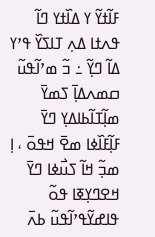ߓߊ߬ߙߌ߬ ߌ ߡߊ߰ߙߌ ߣߊ߬ ߟߍߙߊ ߡߍ߲ ߠߊߖߌ߰ ߟߴߌ ߡߊ߬ ߣߌ߲߬ ߸ ߏ߬ ߘߴߊ߬ߟߎ߬ ߛߘߍߡߊ߲߫ ߖߘߌ߫ ߘߊ߲߬ߠߊ߬ߕߊߡߌ߲ ߣߌ߫ ߓߊ߲߬ߓߊ߰ߦߊ ߘߐ߫ ߞߟߋ߫ ، ߊ߲ ߘߏ߲߬ ߞߊ߬ ߖߎ߯ߦߊ ߣߌ߫ ߞߐߣߌ߲ߧߊ ߟߋ߬ ߟߊߝߌ߬ߟߴߊ߬ߟߎ߬ ߕߍ߫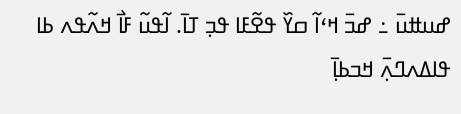ߝߎߚߎ߫ ߸ ߝߏ߫ ߞߵߊ߬ ߛߌ߰ ߟߐ߬ߓߊ ߟߏ߲ ߠߊ߫. ߊ߬ߟߎ߬ ߓߊ߯ ߞߍ߬ߟߍ ߕߊ ߟߊߡߍߣߍ߲߫ ߞߏߕߊ߲߫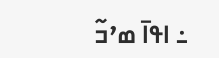߸ ߊߟߊ߫ ߘߴߏ߬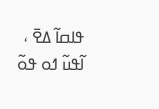ߟߊߛߊ߬ ߡߐ߫ ، ߊ߬ߟߎ߬ ߗߋ ߟߋ߬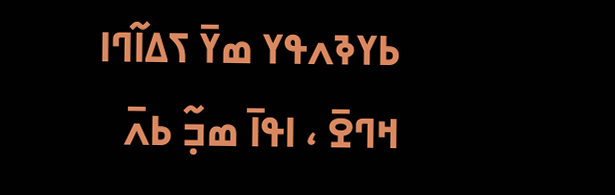ߕߌߢߍߟߌ ߘߌ߫ ߖߡߊ߬ߣߊ ߞߣߐ߫ ، ߊߟߊ߫ ߘߏ߲߬ ߕߍ߫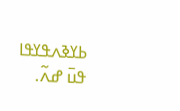ߕߌߢߍߟߌߟߊ ߟߎ߫ ߝߍ߬.